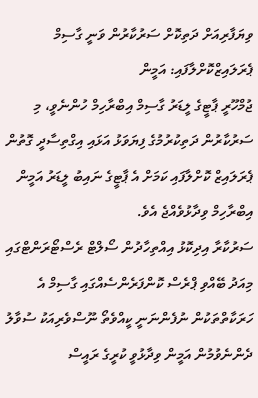ވިޔަފާރިއަށް ދަތިކޮށް ސަރުކާރުން ވަނީ ގާސިމް ޕެރަލައިޒްކޮށްލާފައި: އަމީން
ޖުމްހޫރީ ޕާޓީގެ ލީޑަރު ގާސިމް އިބްރާހިމް ހުންނެވީ، މި ސަރުކާރުން ދަތިކުރުމުގެ ފިޔަވަޅު އަޅައި އިގްތިސާދީ ގޮތުން ޕެރަލައިޒް ކޮށްލާފައި ކަމަށް އެ ޕާޓީގެ ނައިބު ލީޑަރު އަމީން އިބްރާހިމް ވިދާޅުވެއްޖެ އެވެ.
ސަރުކާރާ އިދިކޮޅު އިއްތިހާދުން ސޯލްޓް ރެސްޓޯރަންޓްގައި މިއަދު ބޭއްވި ޕްރެސް ކޮންފަރެންސެއްގައި ގާސިމް އެ ހަރަކާތްތަކުން ނުފެންނަނީ ކީއްވެތޯ ނޫސްވެރިއަކު ސުވާލު ދެންނެވުމުން އަމީން ވިދާޅުވީ ކުރީގެ ރައީސް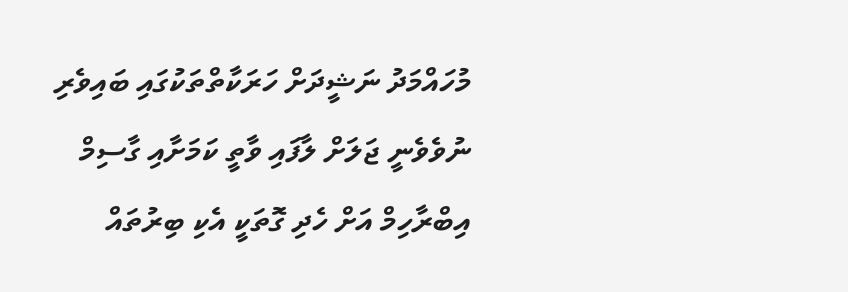މުހައްމަދު ނަޝީދަށް ހަރަކާތްތަކުގައި ބައިވެރި ނުވެވެނީ ޖަލަށް ލާފައި ވާތީ ކަމަށާއި ގާސިމް އިބްރާހިމް އަށް ހެދި ގޮތަކީ އެކި ބިރުތައް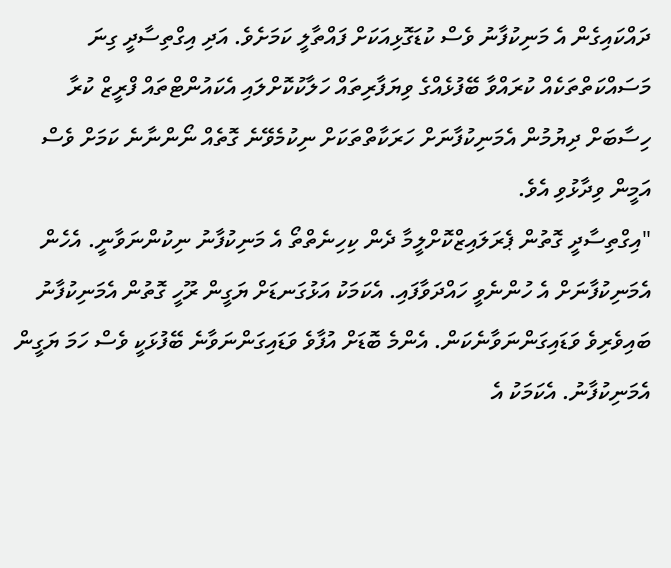ދައްކައިގެން އެ މަނިކުފާނު ވެސް ކުޑަގޮޅިއަކަށް ފައްތާލީ ކަމަށެވެ. އަދި އިގްތިސާދީ ގިނަ މަސައްކަތްތަކެއް ކުރައްވާ ބޭފުޅެއްގެ ވިޔަފާރިތައް ހަލާކުކޮށްލައި އެކައުންޓްތައް ފްރީޒް ކުރާ ހިސާބަށް ދިޔުމުން އެމަނިކުފާނަށް ހަރަކާތްތަކަށް ނިކުމެވޭނެ ގޮތެއް ނޯންނާނެ ކަމަށް ވެސް އަމީން ވިދާޅުވި އެވެ.
"އިގްތިސާދީ ގޮތުން ޕެރަލައިޒްކޮށްލީމާ ދެން ކިހިނެތްތޯ އެ މަނިކުފާނު ނިކުންނަވާނީ. އެހެން އެމަނިކުފާނަށް އެ ހުންނެވީ ހައްދަވާފައި. އެކަމަކު އަޅުގަނޑަށް ޔަގީން ރޫހީ ގޮތުން އެމަނިކުފާނު ބައިވެރިވެ ވަޑައިގަންނަވާނެކަން. އެންމެ ބޮޑަށް އުފާވެ ވަޑައިގަންނަވާނެ ބޭފުޅަކީ ވެސް ހަމަ ޔަގީން އެމަނިކުފާނު. އެކަމަކު އެ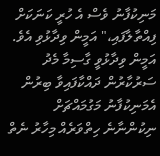މަނިކުފާނު ވެސް އެ ހުރީ ކަނަކަށް ފިއްތާލާފައި،" އަމީން ވިދާޅުވި އެވެ.
އަމީން ވިދާޅުވީ ގާސިމާ މެދު ސަރުކާރުން ދައްކާފައިވާ ބިރުން އެމަނިކުފާނު މަގުމައްޗަށް ނިކުންނާނެ ހިތްވަރެއް މިހާރު ނެތް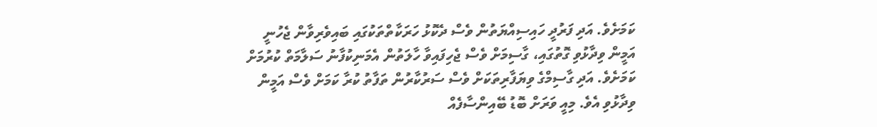ކަމަށެވެ. އަދި ފަރުދީ ހައިސިއްޔަތުން ވެސް ދެކޮޅު ހަރަކާތްތަކުގައި ބައިވެރިވާން ޖެހުނީ އަމީން ވިދާޅުވި ގޮތުގައި، ގާސިމަށް ވެސް ޖެހިފައިވާ ހާލަތުން އެމަނިކުފާނު ސަލާމަތް ކުރުމަށް ކަމަށެވެ. އަދި ގާސިމްގެ ވިޔަފާރިތަކަށް ވެސް ސަރުކާރުން ތަފާތު ކުރާ ކަމަށް ވެސް އަމީން ވިދާޅުވި އެވެ. މިއީ ވަރަށް ބޮޑު ބޭއިންސާފެއް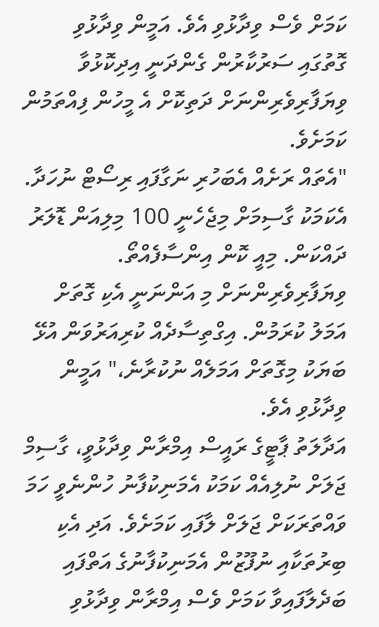ކަމަށް ވެސް ވިދާޅުވި އެވެ. އަމީން ވިދާޅުވި ގޮތުގައި ސަރުކާރުން ގެންދަނީ އިދިކޮޅުވާ ވިޔަފާރިވެރިންނަށް ދަތިކޮށް އެ މީހުން ފިއްތަމުން ކަމަށެވެ.
"އެތައް ރަށެއް އެބަހުރި ނަގާފައި ރިސޯޓް ނުހަދާ. އެކަމަކު ގާސިމަށް މިޖެހެނީ 100 މިލިއަން ޑޮލަރު ދައްކަން. މިއީ ކޮން އިންސާފެއްތޯ. ވިޔަފާރިވެރިންނަށް މި އަންނަނީ އެކި ގޮތަށް އަމަލު ކުރަމުން. އިގްތިސާދެއް ކުރިއަރުވަން އުޅޭ ބަޔަކު މިގޮތަށް އަމަލެއް ނުކުރާނެ،" އަމީން ވިދާޅުވި އެވެ.
އަދާލަތު ޕާޓީގެ ރައީސް އިމްރާން ވިދާޅުވީ، ގާސިމް ޖަލަށް ނުލިއެއް ކަމަކު އެމަނިކުފާނު ހުންނެވީ ހަމަ ވައްތަރަކަށް ޖަލަށް ލާފައި ކަމަށެވެ. އަދި އެކި ބިރުތަކާއި ނުފޫޒުން އެމަނިކުފާނުގެ އަތްފައި ބަދެލާފައިވާ ކަމަށް ވެސް އިމްރާން ވިދާޅުވި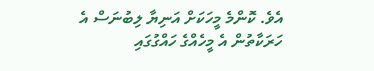އެވެ. ކޮންމެ މީހަކަށް އަނިޔާ ލިބުނަސް އެ ހަރަކާތުން އެ މީހެއްގެ ހައްގުގައި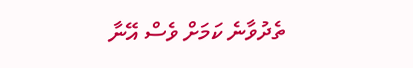ތެދުވާނެ ކަމަށް ވެސް އޭނާ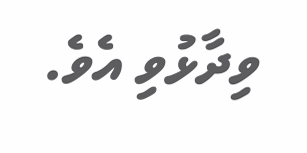ވިދާޅުވި އެވެ.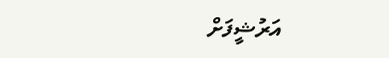އަރުޝީފަށް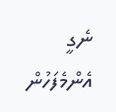ނެގީ
އެންމެފަހުން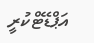އަޕްޑޭޓްކުރީ